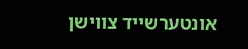אונטערשייד צווישן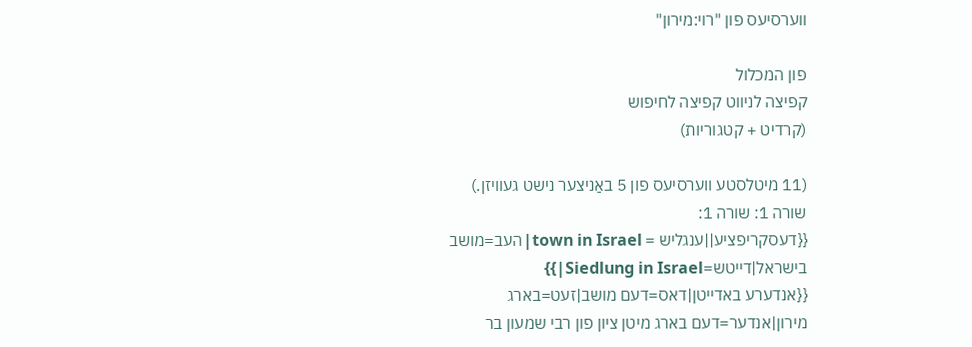ווערסיעס פון "רוי:מירון"

פון המכלול
קפיצה לניווט קפיצה לחיפוש
(קרדיט + קטגוריות)

(11 מיטלסטע ווערסיעס פון 5 באַניצער נישט געוויזן.)
שורה 1: שורה 1:
{{דעסקריפציע||ענגליש = town in Israel|העב=מושב בישראל|דייטש=Siedlung in Israel|}}
{{אנדערע באדייטן|דאס=דעם מושב|זעט=בארג מירון|אנדער=דעם בארג מיטן ציון פון רבי שמעון בר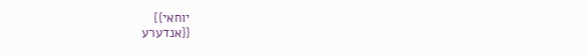יוחאי}}
{{אנדערע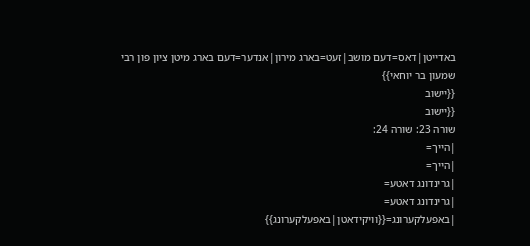באדייטן|דאס=דעם מושב|זעט=בארג מירון|אנדער=דעם בארג מיטן ציון פון רבי שמעון בר יוחאי}}
{{יישוב
{{יישוב
שורה 23: שורה 24:
|הייך=
|הייך=
|גרינדונג דאטע=
|גרינדונג דאטע=
|באפעלקערונג={{וויקידאטן|באפעלקערונג}}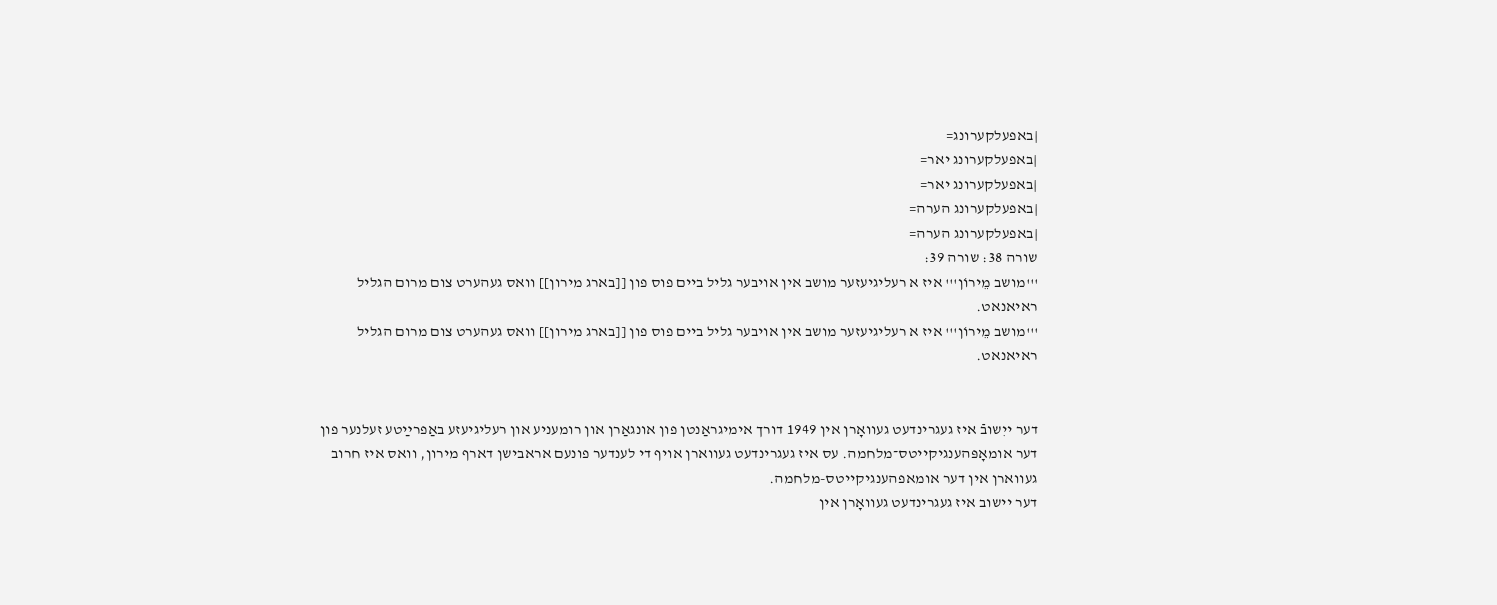|באפעלקערונג=
|באפעלקערונג יאר=
|באפעלקערונג יאר=
|באפעלקערונג הערה=
|באפעלקערונג הערה=
שורה 38: שורה 39:
'''מושב מֵירוֹן''' איז א רעליגיעזער מושב אין אויבער גליל ביים פוס פון [[בארג מירון]] וואס געהערט צום מרום הגליל ראיאנאט.
'''מושב מֵירוֹן''' איז א רעליגיעזער מושב אין אויבער גליל ביים פוס פון [[בארג מירון]] וואס געהערט צום מרום הגליל ראיאנאט.


דער ייִשובֿ איז געגרינדעט געוואָרן אין 1949 דורך אימיגראַנטן פון אונגאַרן און רומעניע און רעליגיעזע באַפרײַטע זעלנער פון דער אומאָפּהענגיקייטס־מלחמה. עס איז געגרינדעט געווארן אויף די לענדער פונעם אראבישן דארף מירון, וואס איז חרוב געווארן אין דער אומאפהענגיקייטס-מלחמה.
דער יישוב איז געגרינדעט געוואָרן אין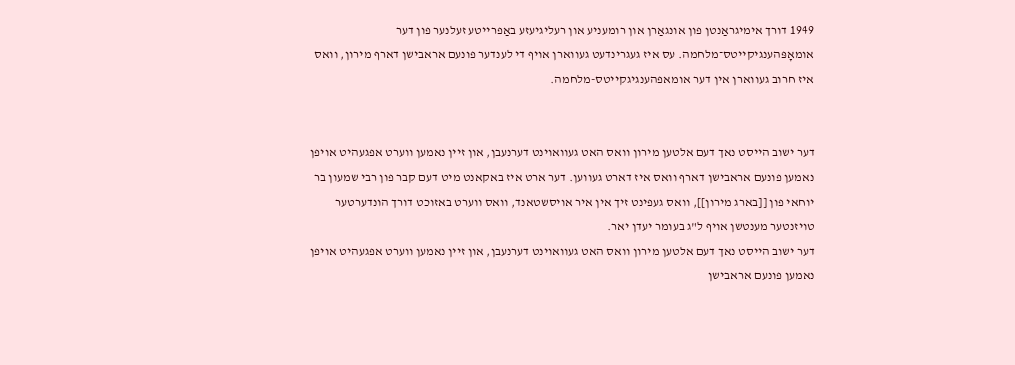1949 דורך אימיגראַנטן פון אונגאַרן און רומעניע און רעליגיעזע באַפרייטע זעלנער פון דער אומאָפּהענגיקייטס־מלחמה. עס איז געגרינדעט געווארן אויף די לענדער פונעם אראבישן דארף מירון, וואס איז חרוב געווארן אין דער אומאפהענגיגקייטס-מלחמה.


דער ישוב הייסט נאך דעם אלטען מירון וואס האט געוואוינט דערנעבן, און זיין נאמען ווערט אפגעהיט אויפן נאמען פונעם אראבישן דארף וואס איז דארט געווען. דער ארט איז באקאנט מיט דעם קבר פון רבי שמעון בר יוחאי פון [[בארג מירון]], וואס געפינט זיך אין איר אויסשטאנד, וואס ווערט באזוכט דורך הונדערטער טויזנטער מענטשן אויף ל"ג בעומר יעדן יאר.
דער ישוב הייסט נאך דעם אלטען מירון וואס האט געוואוינט דערנעבן, און זיין נאמען ווערט אפגעהיט אויפן נאמען פונעם אראבישן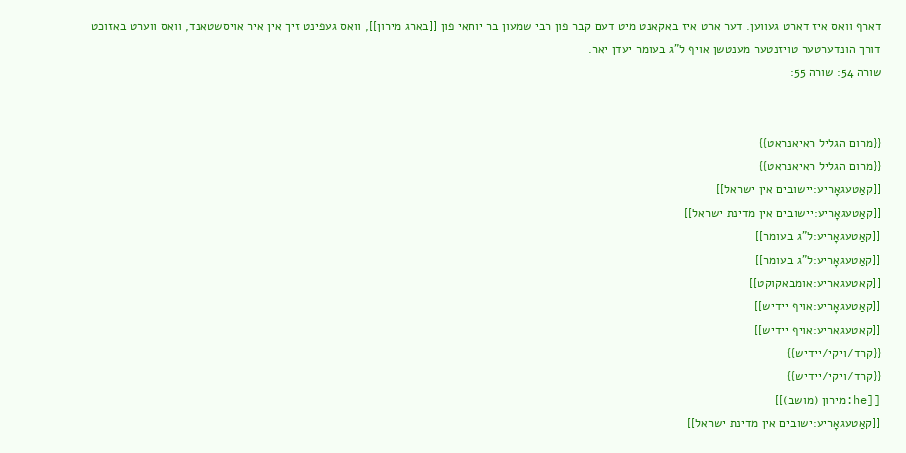דארף וואס איז דארט געווען. דער ארט איז באקאנט מיט דעם קבר פון רבי שמעון בר יוחאי פון [[בארג מירון]], וואס געפינט זיך אין איר אויסשטאנד, וואס ווערט באזוכט דורך הונדערטער טויזנטער מענטשן אויף ל"ג בעומר יעדן יאר.
שורה 54: שורה 55:


{{מרום הגליל ראיאנראט}}
{{מרום הגליל ראיאנראט}}
[[קאַטעגאָריע:יישובים אין ישראל]]
[[קאַטעגאָריע:יישובים אין מדינת ישראל]]
[[קאַטעגאָריע:ל"ג בעומר]]
[[קאַטעגאָריע:ל"ג בעומר]]
[[קאטעגאריע:אומבאקוקט]]
[[קאַטעגאָריע:אויף יידיש]]
[[קאטעגאריע:אויף יידיש]]
{{קרד/ויקי/יידיש}}
{{קרד/ויקי/יידיש}}
[[he:מירון (מושב)]]
[[קאַטעגאָריע:ישובים אין מדינת ישראל]]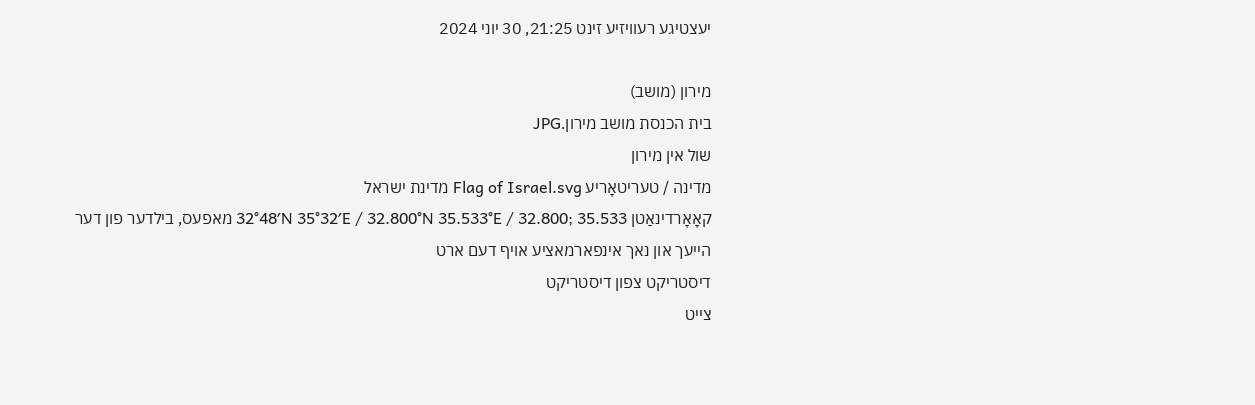יעצטיגע רעוויזיע זינט 21:25, 30 יוני 2024

מירון (מושב)
בית הכנסת מושב מירון.JPG
שול אין מירון
מדינה / טעריטאָריע Flag of Israel.svg מדינת ישראל
קאָאָרדינאַטן 32°48′N 35°32′E / 32.800°N 35.533°E / 32.800; 35.533 מאפעס, בילדער פון דער הייעך און נאך אינפארמאציע אויף דעם ארט
דיסטריקט צפון דיסטריקט
צייט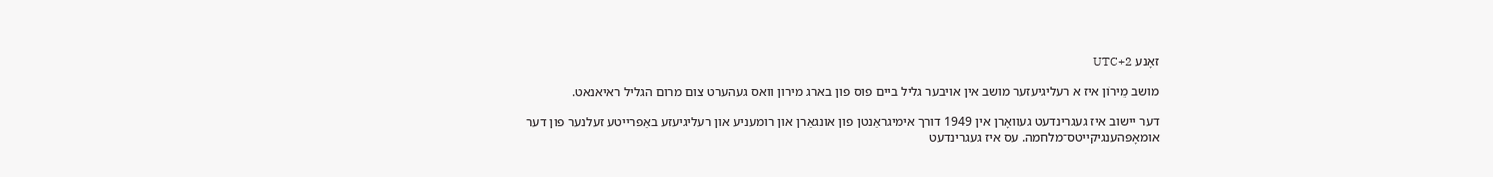זאָנע UTC+2

מושב מֵירוֹן איז א רעליגיעזער מושב אין אויבער גליל ביים פוס פון בארג מירון וואס געהערט צום מרום הגליל ראיאנאט.

דער יישוב איז געגרינדעט געוואָרן אין 1949 דורך אימיגראַנטן פון אונגאַרן און רומעניע און רעליגיעזע באַפרייטע זעלנער פון דער אומאָפּהענגיקייטס־מלחמה. עס איז געגרינדעט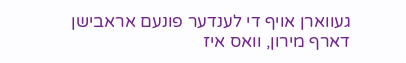געווארן אויף די לענדער פונעם אראבישן דארף מירון, וואס איז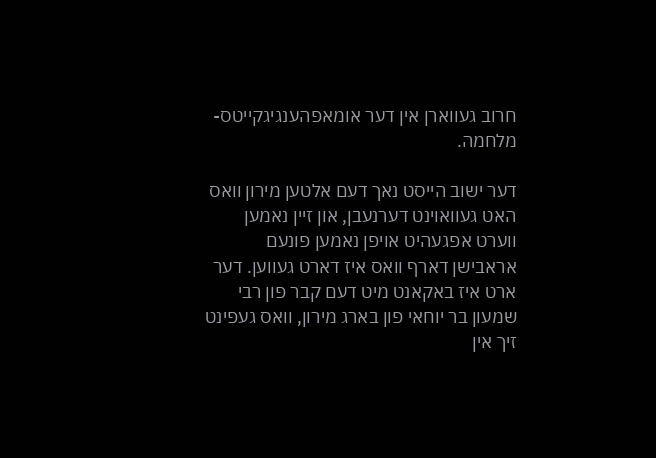חרוב געווארן אין דער אומאפהענגיגקייטס-מלחמה.

דער ישוב הייסט נאך דעם אלטען מירון וואס האט געוואוינט דערנעבן, און זיין נאמען ווערט אפגעהיט אויפן נאמען פונעם אראבישן דארף וואס איז דארט געווען. דער ארט איז באקאנט מיט דעם קבר פון רבי שמעון בר יוחאי פון בארג מירון, וואס געפינט זיך אין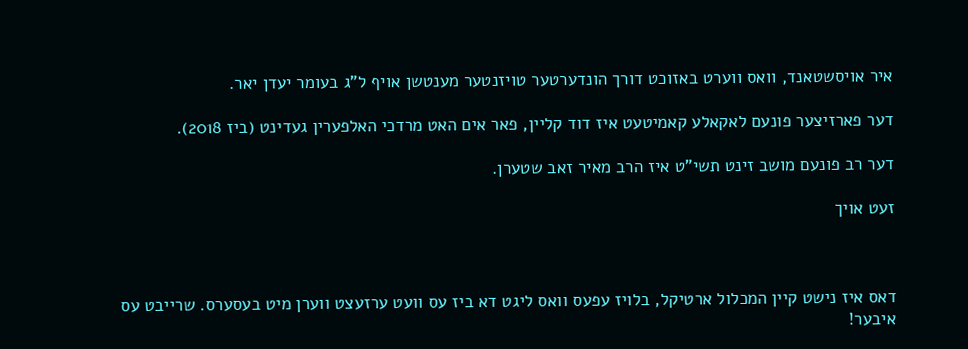איר אויסשטאנד, וואס ווערט באזוכט דורך הונדערטער טויזנטער מענטשן אויף ל"ג בעומר יעדן יאר.

דער פארזיצער פונעם לאקאלע קאמיטעט איז דוד קליין, פאר אים האט מרדכי האלפערין געדינט (ביז 2018).

דער רב פונעם מושב זינט תשי"ט איז הרב מאיר זאב שטערן.

זעט אויך



דאס איז נישט קיין המכלול ארטיקל, בלויז עפעס וואס ליגט דא ביז עס וועט ערזעצט ווערן מיט בעסערס. שרייבט עס איבער!